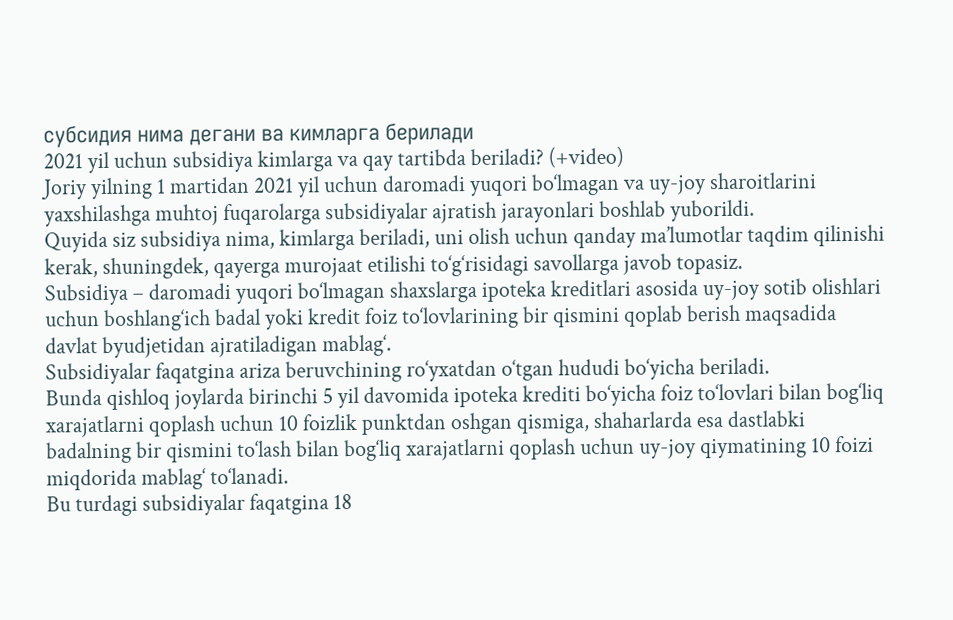субсидия нима дегани ва кимларга берилади
2021 yil uchun subsidiya kimlarga va qay tartibda beriladi? (+video)
Joriy yilning 1 martidan 2021 yil uchun daromadi yuqori bo‘lmagan va uy-joy sharoitlarini yaxshilashga muhtoj fuqarolarga subsidiyalar ajratish jarayonlari boshlab yuborildi.
Quyida siz subsidiya nima, kimlarga beriladi, uni olish uchun qanday ma’lumotlar taqdim qilinishi kerak, shuningdek, qayerga murojaat etilishi to‘g‘risidagi savollarga javob topasiz.
Subsidiya – daromadi yuqori bo‘lmagan shaxslarga ipoteka kreditlari asosida uy-joy sotib olishlari uchun boshlang‘ich badal yoki kredit foiz to‘lovlarining bir qismini qoplab berish maqsadida davlat byudjetidan ajratiladigan mablag‘.
Subsidiyalar faqatgina ariza beruvchining ro‘yxatdan o‘tgan hududi bo‘yicha beriladi.
Bunda qishloq joylarda birinchi 5 yil davomida ipoteka krediti bo‘yicha foiz to‘lovlari bilan bog‘liq xarajatlarni qoplash uchun 10 foizlik punktdan oshgan qismiga, shaharlarda esa dastlabki badalning bir qismini to‘lash bilan bog‘liq xarajatlarni qoplash uchun uy-joy qiymatining 10 foizi miqdorida mablag‘ to‘lanadi.
Bu turdagi subsidiyalar faqatgina 18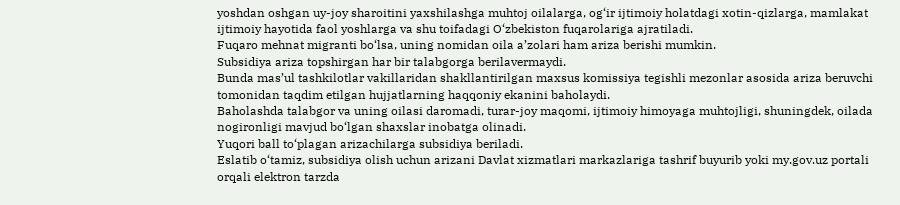yoshdan oshgan uy-joy sharoitini yaxshilashga muhtoj oilalarga, og‘ir ijtimoiy holatdagi xotin-qizlarga, mamlakat ijtimoiy hayotida faol yoshlarga va shu toifadagi O‘zbekiston fuqarolariga ajratiladi.
Fuqaro mehnat migranti bo‘lsa, uning nomidan oila a’zolari ham ariza berishi mumkin.
Subsidiya ariza topshirgan har bir talabgorga berilavermaydi.
Bunda mas’ul tashkilotlar vakillaridan shakllantirilgan maxsus komissiya tegishli mezonlar asosida ariza beruvchi tomonidan taqdim etilgan hujjatlarning haqqoniy ekanini baholaydi.
Baholashda talabgor va uning oilasi daromadi, turar-joy maqomi, ijtimoiy himoyaga muhtojligi, shuningdek, oilada nogironligi mavjud bo‘lgan shaxslar inobatga olinadi.
Yuqori ball to‘plagan arizachilarga subsidiya beriladi.
Eslatib o‘tamiz, subsidiya olish uchun arizani Davlat xizmatlari markazlariga tashrif buyurib yoki my.gov.uz portali orqali elektron tarzda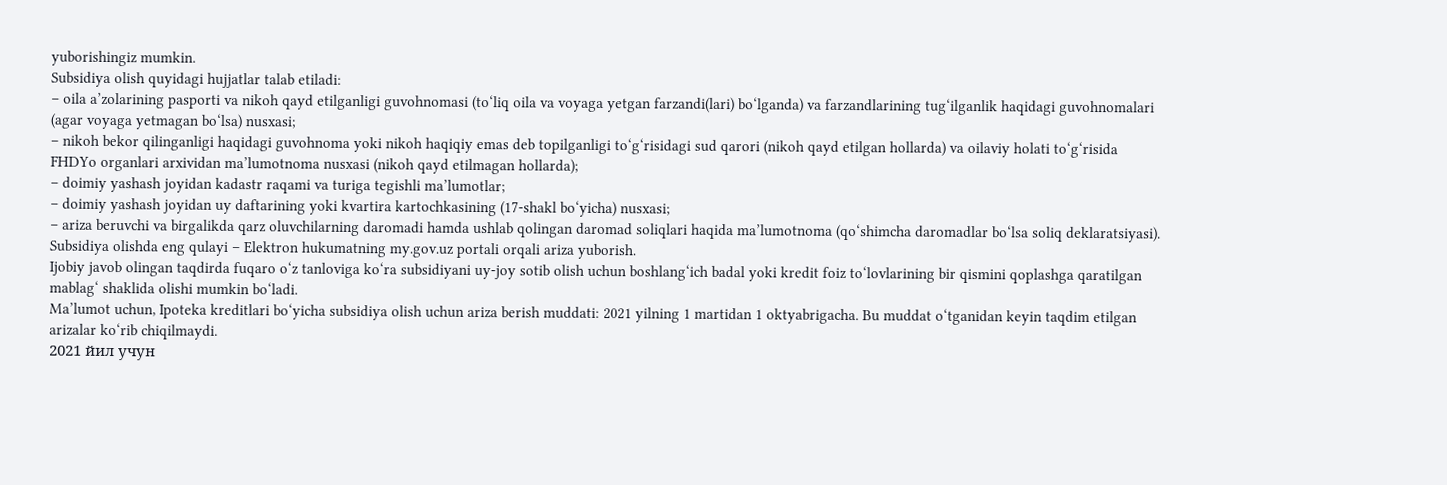yuborishingiz mumkin.
Subsidiya olish quyidagi hujjatlar talab etiladi:
– oila a’zolarining pasporti va nikoh qayd etilganligi guvohnomasi (to‘liq oila va voyaga yetgan farzandi(lari) bo‘lganda) va farzandlarining tug‘ilganlik haqidagi guvohnomalari (agar voyaga yetmagan bo‘lsa) nusxasi;
– nikoh bekor qilinganligi haqidagi guvohnoma yoki nikoh haqiqiy emas deb topilganligi to‘g‘risidagi sud qarori (nikoh qayd etilgan hollarda) va oilaviy holati to‘g‘risida FHDYo organlari arxividan ma’lumotnoma nusxasi (nikoh qayd etilmagan hollarda);
– doimiy yashash joyidan kadastr raqami va turiga tegishli ma’lumotlar;
– doimiy yashash joyidan uy daftarining yoki kvartira kartochkasining (17-shakl bo‘yicha) nusxasi;
– ariza beruvchi va birgalikda qarz oluvchilarning daromadi hamda ushlab qolingan daromad soliqlari haqida ma’lumotnoma (qo‘shimcha daromadlar bo‘lsa soliq deklaratsiyasi).
Subsidiya olishda eng qulayi – Elektron hukumatning my.gov.uz portali orqali ariza yuborish.
Ijobiy javob olingan taqdirda fuqaro o‘z tanloviga ko‘ra subsidiyani uy-joy sotib olish uchun boshlang‘ich badal yoki kredit foiz to‘lovlarining bir qismini qoplashga qaratilgan mablag‘ shaklida olishi mumkin bo‘ladi.
Ma’lumot uchun, Ipoteka kreditlari bo‘yicha subsidiya olish uchun ariza berish muddati: 2021 yilning 1 martidan 1 oktyabrigacha. Bu muddat o‘tganidan keyin taqdim etilgan arizalar ko‘rib chiqilmaydi.
2021 йил учун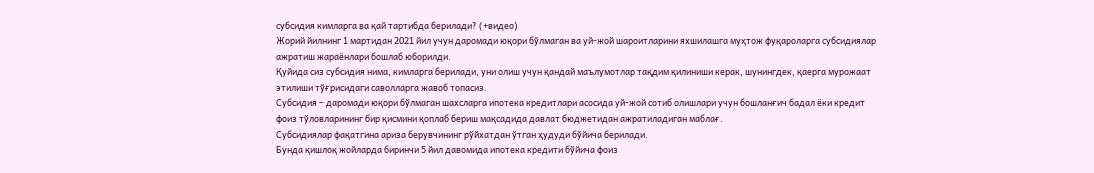субсидия кимларга ва қай тартибда берилади? (+видео)
Жорий йилнинг 1 мартидан 2021 йил учун даромади юқори бўлмаган ва уй-жой шароитларини яхшилашга муҳтож фуқароларга субсидиялар ажратиш жараёнлари бошлаб юборилди.
Қуйида сиз субсидия нима, кимларга берилади, уни олиш учун қандай маълумотлар тақдим қилиниши керак, шунингдек, қаерга мурожаат этилиши тўғрисидаги саволларга жавоб топасиз.
Субсидия – даромади юқори бўлмаган шахсларга ипотека кредитлари асосида уй-жой сотиб олишлари учун бошланғич бадал ёки кредит фоиз тўловларининг бир қисмини қоплаб бериш мақсадида давлат бюджетидан ажратиладиган маблағ.
Субсидиялар фақатгина ариза берувчининг рўйхатдан ўтган ҳудуди бўйича берилади.
Бунда қишлоқ жойларда биринчи 5 йил давомида ипотека кредити бўйича фоиз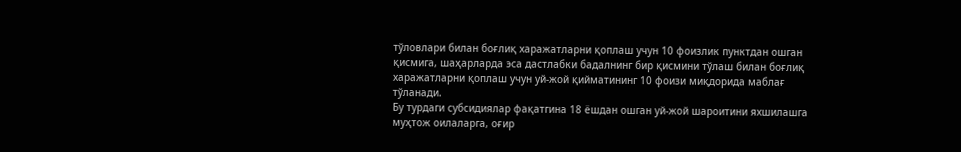тўловлари билан боғлиқ харажатларни қоплаш учун 10 фоизлик пунктдан ошган қисмига, шаҳарларда эса дастлабки бадалнинг бир қисмини тўлаш билан боғлиқ харажатларни қоплаш учун уй-жой қийматининг 10 фоизи миқдорида маблағ тўланади.
Бу турдаги субсидиялар фақатгина 18 ёшдан ошган уй-жой шароитини яхшилашга муҳтож оилаларга, оғир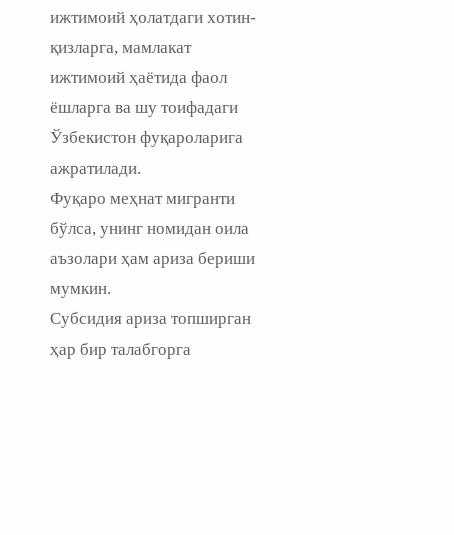ижтимоий ҳолатдаги хотин-қизларга, мамлакат ижтимоий ҳаётида фаол ёшларга ва шу тоифадаги Ўзбекистон фуқароларига ажратилади.
Фуқаро меҳнат мигранти бўлса, унинг номидан оила аъзолари ҳам ариза бериши мумкин.
Субсидия ариза топширган ҳар бир талабгорга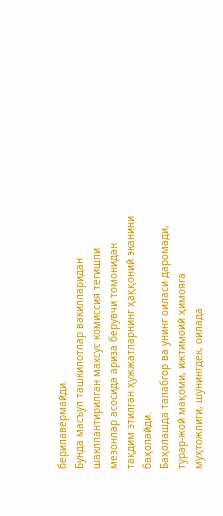берилавермайди.
Бунда масъул ташкилотлар вакилларидан шакллантирилган махсус комиссия тегишли мезонлар асосида ариза берувчи томонидан тақдим этилган ҳужжатларнинг ҳаққоний эканини баҳолайди.
Баҳолашда талабгор ва унинг оиласи даромади, турар-жой мақоми, ижтимоий ҳимояга муҳтожлиги, шунингдек, оилада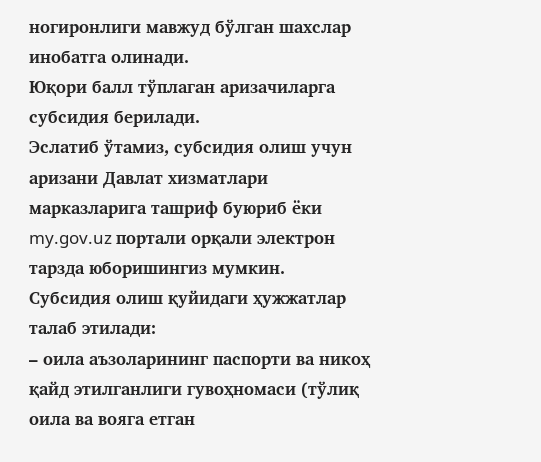ногиронлиги мавжуд бўлган шахслар инобатга олинaди.
Юқори балл тўплаган аризачиларга субсидия берилади.
Эслатиб ўтамиз, субсидия олиш учун аризани Давлат хизматлари марказларига ташриф буюриб ёки my.gov.uz портали орқали электрон тарзда юборишингиз мумкин.
Субсидия олиш қуйидаги ҳужжатлар талаб этилади:
– оила аъзоларининг паспорти ва никоҳ қайд этилганлиги гувоҳномаси (тўлиқ оила ва вояга етган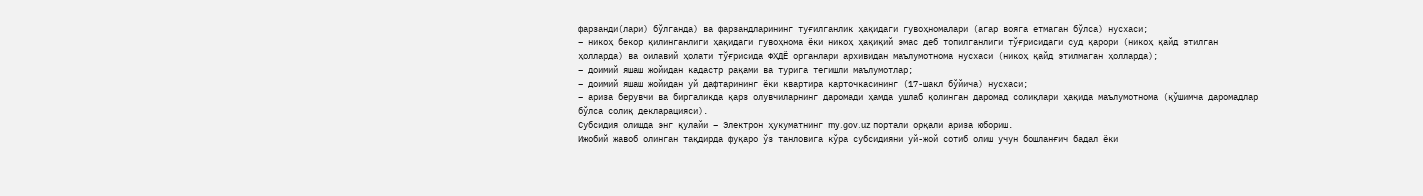фарзанди(лари) бўлганда) ва фарзандларининг туғилганлик ҳақидаги гувоҳномалари (агар вояга етмаган бўлса) нусхаси;
– никоҳ бекор қилинганлиги ҳақидаги гувоҳнома ёки никоҳ ҳақиқий эмас деб топилганлиги тўғрисидаги суд қарори (никоҳ қайд этилган ҳолларда) ва оилавий ҳолати тўғрисида ФҲДЁ органлари архивидан маълумотнома нусхаси (никоҳ қайд этилмаган ҳолларда);
– доимий яшаш жойидан кадастр рақами ва турига тегишли маълумотлар;
– доимий яшаш жойидан уй дафтарининг ёки квартира карточкасининг (17-шакл бўйича) нусхаси;
– ариза берувчи ва биргаликда қарз олувчиларнинг даромади ҳамда ушлаб қолинган даромад солиқлари ҳақида маълумотнома (қўшимча даромадлар бўлса солиқ декларацияси).
Субсидия олишда энг қулайи – Электрон ҳукуматнинг my.gov.uz портали орқали ариза юбориш.
Ижобий жавоб олинган тақдирда фуқаро ўз танловига кўра субсидияни уй-жой сотиб олиш учун бошланғич бадал ёки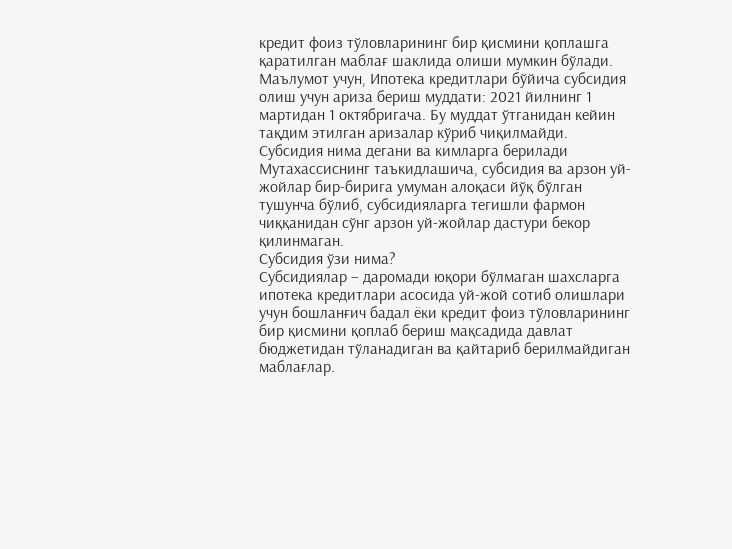кредит фоиз тўловларининг бир қисмини қоплашга қаратилган маблағ шаклида олиши мумкин бўлади.
Маълумот учун, Ипотека кредитлари бўйича субсидия олиш учун ариза бериш муддати: 2021 йилнинг 1 мартидан 1 октябригача. Бу муддат ўтганидан кейин тақдим этилган аризалар кўриб чиқилмайди.
Субсидия нима дегани ва кимларга берилади
Мутахассиснинг таъкидлашича, субсидия ва арзон уй-жойлар бир-бирига умуман алоқаси йўқ бўлган тушунча бўлиб, субсидияларга тегишли фармон чиққанидан сўнг арзон уй-жойлар дастури бекор қилинмаган.
Субсидия ўзи нима?
Субсидиялар – даромади юқори бўлмаган шахсларга ипотека кредитлари асосида уй-жой сотиб олишлари учун бошланғич бадал ёки кредит фоиз тўловларининг бир қисмини қоплаб бериш мақсадида давлат бюджетидан тўланадиган ва қайтариб берилмайдиган маблағлар.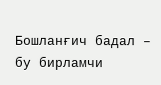Бошланғич бадал – бу бирламчи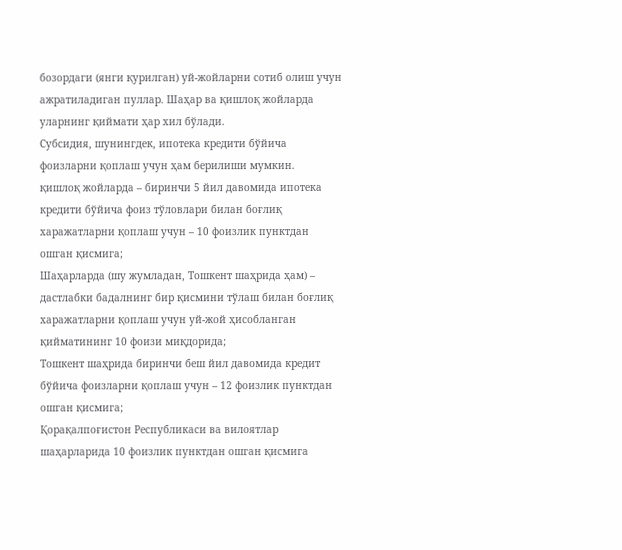бозордаги (янги қурилган) уй-жойларни сотиб олиш учун ажратиладиган пуллар. Шаҳар ва қишлоқ жойларда уларнинг қиймати ҳар хил бўлади.
Субсидия, шунингдек, ипотека кредити бўйича фоизларни қоплаш учун ҳам берилиши мумкин.
қишлоқ жойларда – биринчи 5 йил давомида ипотека кредити бўйича фоиз тўловлари билан боғлиқ харажатларни қоплаш учун – 10 фоизлик пунктдан ошган қисмига;
Шаҳарларда (шу жумладан, Тошкент шаҳрида ҳам) – дастлабки бадалнинг бир қисмини тўлаш билан боғлиқ харажатларни қоплаш учун уй-жой ҳисобланган қийматининг 10 фоизи миқдорида;
Тошкент шаҳрида биринчи беш йил давомида кредит бўйича фоизларни қоплаш учун – 12 фоизлик пунктдан ошган қисмига;
Қорақалпоғистон Республикаси ва вилоятлар шаҳарларида 10 фоизлик пунктдан ошган қисмига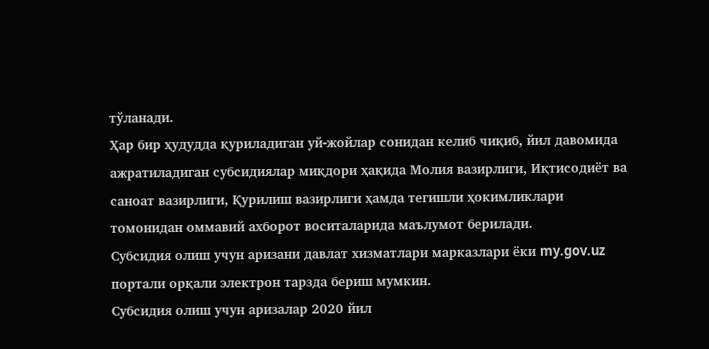тўланади.
Ҳар бир ҳудудда қуриладиган уй-жойлар сонидан келиб чиқиб, йил давомида ажратиладиган субсидиялар миқдори ҳақида Молия вазирлиги, Иқтисодиёт ва саноат вазирлиги, Қурилиш вазирлиги ҳамда тегишли ҳокимликлари томонидан оммавий ахборот воситаларида маълумот берилади.
Субсидия олиш учун аризани давлат хизматлари марказлари ёки my.gov.uz портали орқали электрон тарзда бериш мумкин.
Субсидия олиш учун аризалар 2020 йил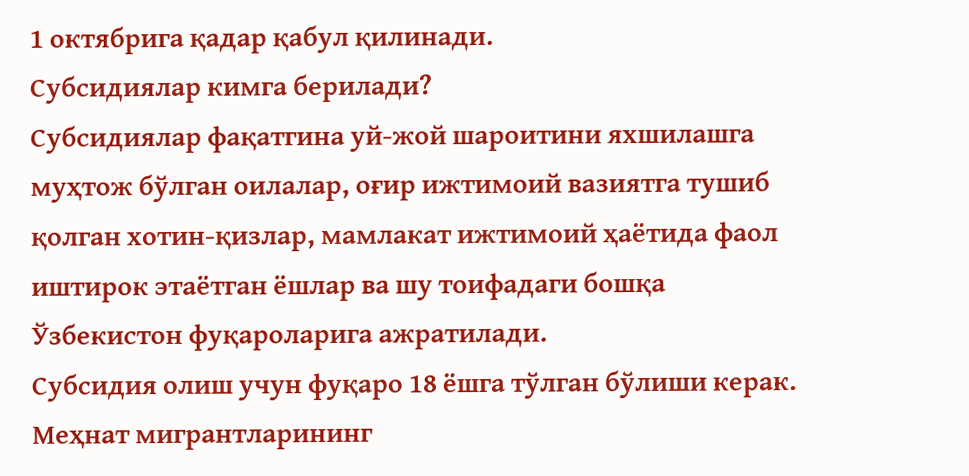1 октябрига қадар қабул қилинади.
Субсидиялар кимга берилади?
Субсидиялар фақатгина уй-жой шароитини яхшилашга муҳтож бўлган оилалар, оғир ижтимоий вазиятга тушиб қолган хотин-қизлар, мамлакат ижтимоий ҳаётида фаол иштирок этаётган ёшлар ва шу тоифадаги бошқа Ўзбекистон фуқароларига ажратилади.
Субсидия олиш учун фуқаро 18 ёшга тўлган бўлиши керак. Меҳнат мигрантларининг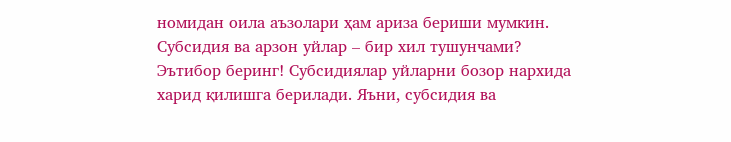номидан оила аъзолари ҳам ариза бериши мумкин.
Субсидия ва арзон уйлар – бир хил тушунчами?
Эътибор беринг! Субсидиялар уйларни бозор нархида харид қилишга берилади. Яъни, субсидия ва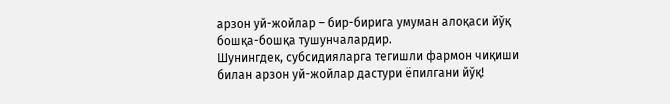арзон уй-жойлар – бир-бирига умуман алоқаси йўқ бошқа-бошқа тушунчалардир.
Шунингдек, субсидияларга тегишли фармон чиқиши билан арзон уй-жойлар дастури ёпилгани йўқ!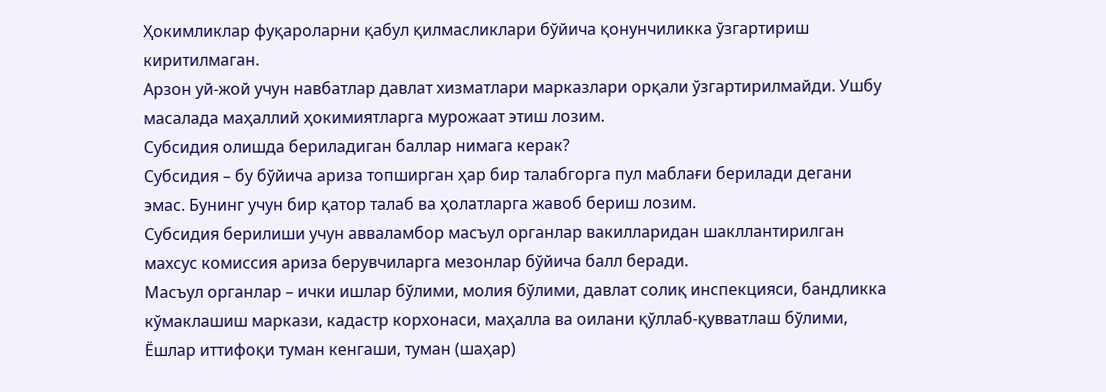Ҳокимликлар фуқароларни қабул қилмасликлари бўйича қонунчиликка ўзгартириш киритилмаган.
Арзон уй-жой учун навбатлар давлат хизматлари марказлари орқали ўзгартирилмайди. Ушбу масалада маҳаллий ҳокимиятларга мурожаат этиш лозим.
Субсидия олишда бериладиган баллар нимага керак?
Субсидия – бу бўйича ариза топширган ҳар бир талабгорга пул маблағи берилади дегани эмас. Бунинг учун бир қатор талаб ва ҳолатларга жавоб бериш лозим.
Субсидия берилиши учун авваламбор масъул органлар вакилларидан шакллантирилган махсус комиссия ариза берувчиларга мезонлар бўйича балл беради.
Масъул органлар – ички ишлар бўлими, молия бўлими, давлат солиқ инспекцияси, бандликка кўмаклашиш маркази, кадастр корхонаси, маҳалла ва оилани қўллаб-қувватлаш бўлими, Ёшлар иттифоқи туман кенгаши, туман (шаҳар)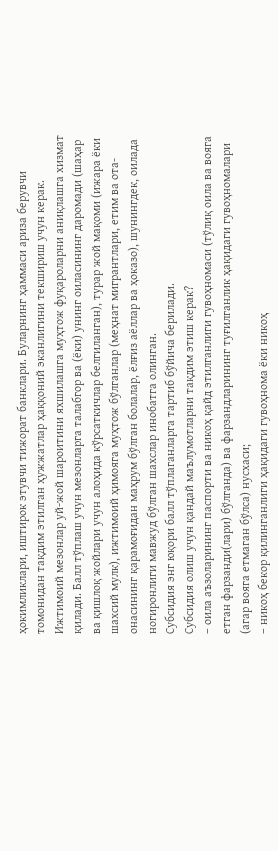ҳокимликлари, иштирок этувчи тижорат банклари. Буларнинг ҳаммаси ариза берувчи томонидан тақдим этилган ҳужжатлар ҳаққоний эканлигини текшириш учун керак.
Ижтимоий мезонлар уй-жой шароитини яхшилашга муҳтож фуқароларни аниқлашга хизмат қилади. Балл тўплаш учун мезонларга талабгор ва (ёки) унинг оиласининг даромади (шаҳар ва қишлоқ жойлари учун алоҳида кўрсаткичлар белгиланган), турар жой мақоми (ижара ёки шахсий мулк), ижтимоий ҳимояга муҳтож бўлганлар (меҳнат мигрантлари, етим ва ота-онасининг қарамоғидан маҳрум бўлган болалар, ёлғиз аёллар ва ҳоказо), шунингдек, оилада ногиронлиги мавжуд бўлган шахслар инобатга олинган.
Субсидия энг юқори балл тўплаганларга тартиб бўйича берилади.
Субсидия олиш учун қандай маълумотларни тақдим этиш керак?
– оила аъзоларининг паспорти ва никоҳ қайд этилганлиги гувоҳномаси (тўлиқ оила ва вояга етган фарзанди(лари) бўлганда) ва фарзандларининг туғилганлик ҳақидаги гувоҳномалари (агар вояга етмаган бўлса) нусхаси;
– никоҳ бекор қилинганлиги ҳақидаги гувоҳнома ёки никоҳ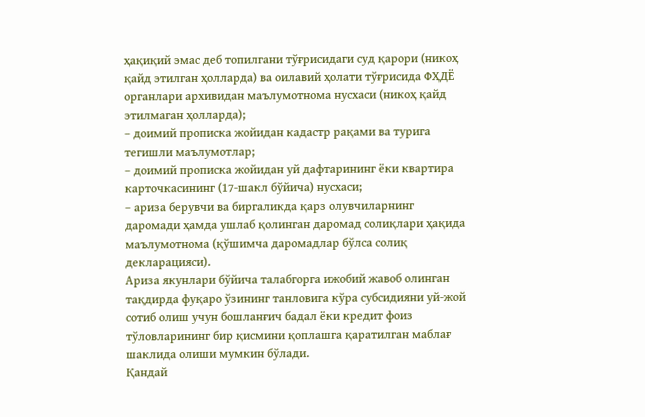ҳақиқий эмас деб топилгани тўғрисидаги суд қарори (никоҳ қайд этилган ҳолларда) ва оилавий ҳолати тўғрисида ФҲДЁ органлари архивидан маълумотнома нусхаси (никоҳ қайд этилмаган ҳолларда);
– доимий прописка жойидан кадастр рақами ва турига тегишли маълумотлар;
– доимий прописка жойидан уй дафтарининг ёки квартира карточкасининг (17-шакл бўйича) нусхаси;
– ариза берувчи ва биргаликда қарз олувчиларнинг даромади ҳамда ушлаб қолинган даромад солиқлари ҳақида маълумотнома (қўшимча даромадлар бўлса солиқ декларацияси).
Ариза якунлари бўйича талабгорга ижобий жавоб олинган тақдирда фуқаро ўзининг танловига кўра субсидияни уй-жой сотиб олиш учун бошланғич бадал ёки кредит фоиз тўловларининг бир қисмини қоплашга қаратилган маблағ шаклида олиши мумкин бўлади.
Қандай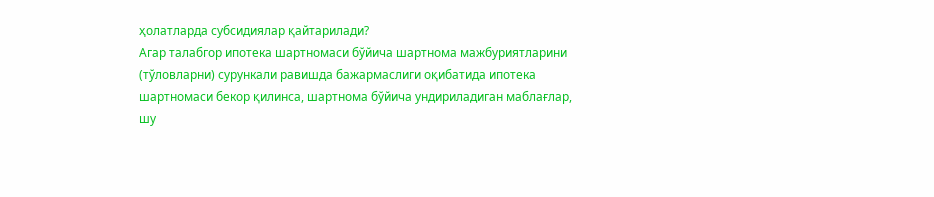ҳолатларда субсидиялар қайтарилади?
Агар талабгор ипотека шартномаси бўйича шартнома мажбуриятларини (тўловларни) сурункали равишда бажармаслиги оқибатида ипотека шартномаси бекор қилинса, шартнома бўйича ундириладиган маблағлар, шу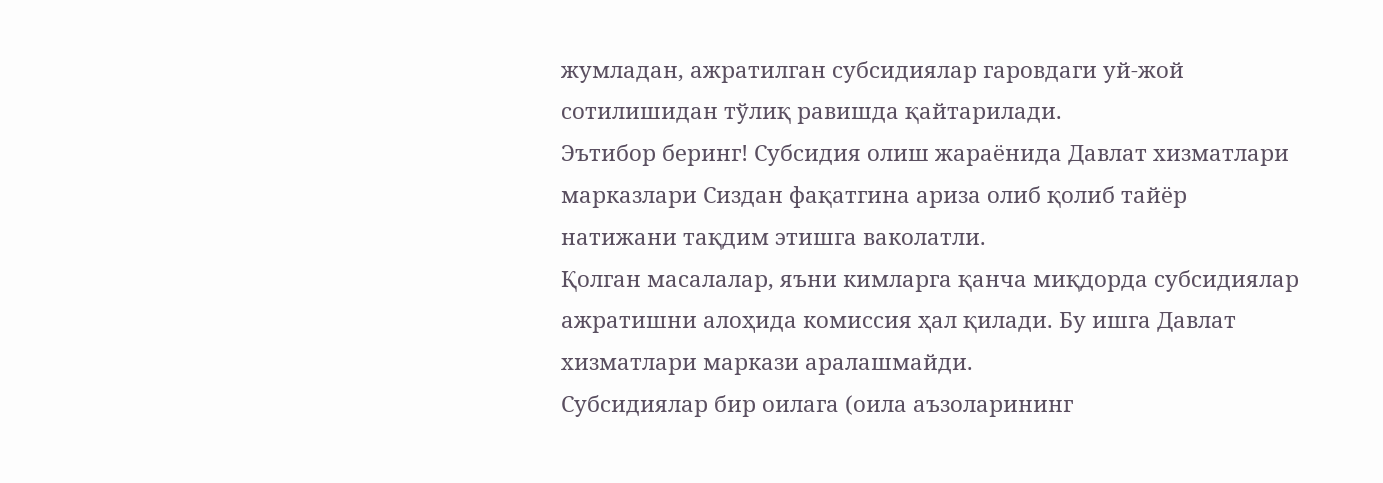жумладан, ажратилган субсидиялар гаровдаги уй-жой сотилишидан тўлиқ равишда қайтарилади.
Эътибор беринг! Субсидия олиш жараёнида Давлат хизматлари марказлари Сиздан фақатгина ариза олиб қолиб тайёр натижани тақдим этишга ваколатли.
Қолган масалалар, яъни кимларга қанча миқдорда субсидиялар ажратишни алоҳида комиссия ҳал қилади. Бу ишга Давлат хизматлари маркази аралашмайди.
Субсидиялар бир оилага (оила аъзоларининг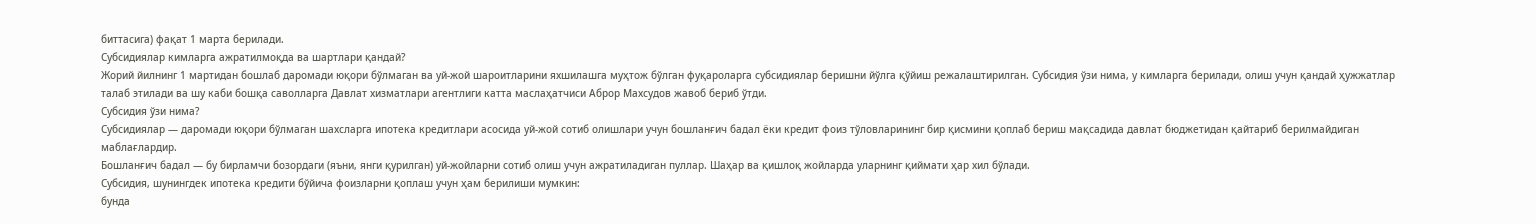биттасига) фақат 1 марта берилади.
Субсидиялар кимларга ажратилмоқда ва шартлари қандай?
Жорий йилнинг 1 мартидан бошлаб даромади юқори бўлмаган ва уй-жой шароитларини яхшилашга муҳтож бўлган фуқароларга субсидиялар беришни йўлга қўйиш режалаштирилган. Субсидия ўзи нима, у кимларга берилади, олиш учун қандай ҳужжатлар талаб этилади ва шу каби бошқа саволларга Давлат хизматлари агентлиги катта маслаҳатчиси Аброр Махсудов жавоб бериб ўтди.
Субсидия ўзи нима?
Субсидиялар — даромади юқори бўлмаган шахсларга ипотека кредитлари асосида уй-жой сотиб олишлари учун бошланғич бадал ёки кредит фоиз тўловларининг бир қисмини қоплаб бериш мақсадида давлат бюджетидан қайтариб берилмайдиган маблағлардир.
Бошланғич бадал — бу бирламчи бозордаги (яъни, янги қурилган) уй-жойларни сотиб олиш учун ажратиладиган пуллар. Шаҳар ва қишлоқ жойларда уларнинг қиймати ҳар хил бўлади.
Субсидия, шунингдек ипотека кредити бўйича фоизларни қоплаш учун ҳам берилиши мумкин:
бунда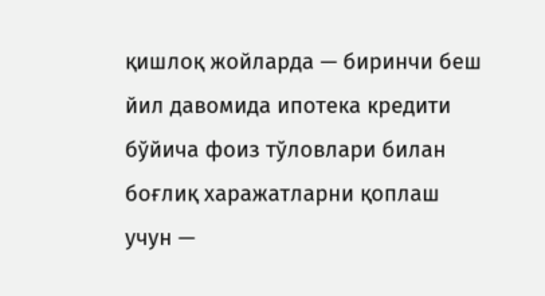қишлоқ жойларда — биринчи беш йил давомида ипотека кредити бўйича фоиз тўловлари билан боғлиқ харажатларни қоплаш учун —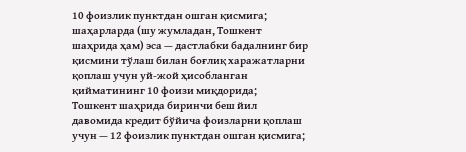10 фоизлик пунктдан ошган қисмига;
шаҳарларда (шу жумладан, Тошкент шаҳрида ҳам) эса — дастлабки бадалнинг бир қисмини тўлаш билан боғлиқ харажатларни қоплаш учун уй-жой ҳисобланган қийматининг 10 фоизи миқдорида;
Тошкент шаҳрида биринчи беш йил давомида кредит бўйича фоизларни қоплаш учун — 12 фоизлик пунктдан ошган қисмига;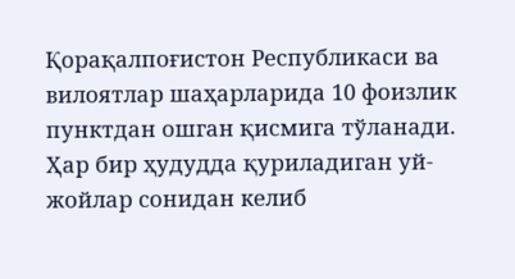Қорақалпоғистон Республикаси ва вилоятлар шаҳарларида 10 фоизлик пунктдан ошган қисмига тўланади.
Ҳар бир ҳудудда қуриладиган уй-жойлар сонидан келиб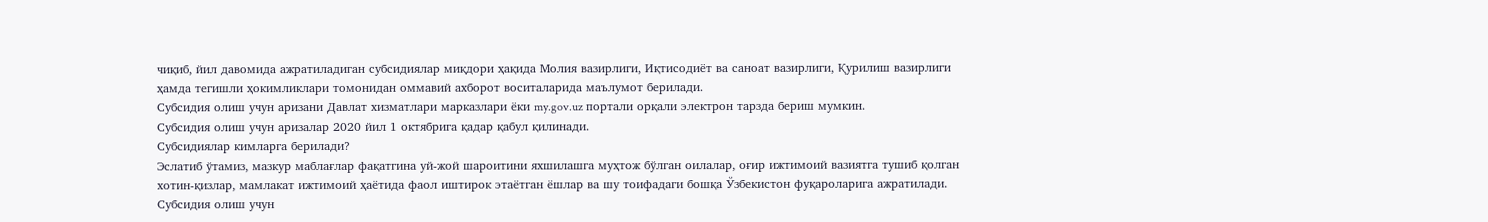чиқиб, йил давомида ажратиладиган субсидиялар миқдори ҳақида Молия вазирлиги, Иқтисодиёт ва саноат вазирлиги, Қурилиш вазирлиги ҳамда тегишли ҳокимликлари томонидан оммавий ахборот воситаларида маълумот берилади.
Субсидия олиш учун аризани Давлат хизматлари марказлари ёки my.gov.uz портали орқали электрон тарзда бериш мумкин.
Субсидия олиш учун аризалар 2020 йил 1 октябрига қадар қабул қилинади.
Субсидиялар кимларга берилади?
Эслатиб ўтамиз, мазкур маблағлар фақатгина уй-жой шароитини яхшилашга муҳтож бўлган оилалар, оғир ижтимоий вазиятга тушиб қолган хотин-қизлар, мамлакат ижтимоий ҳаётида фаол иштирок этаётган ёшлар ва шу тоифадаги бошқа Ўзбекистон фуқароларига ажратилади.
Субсидия олиш учун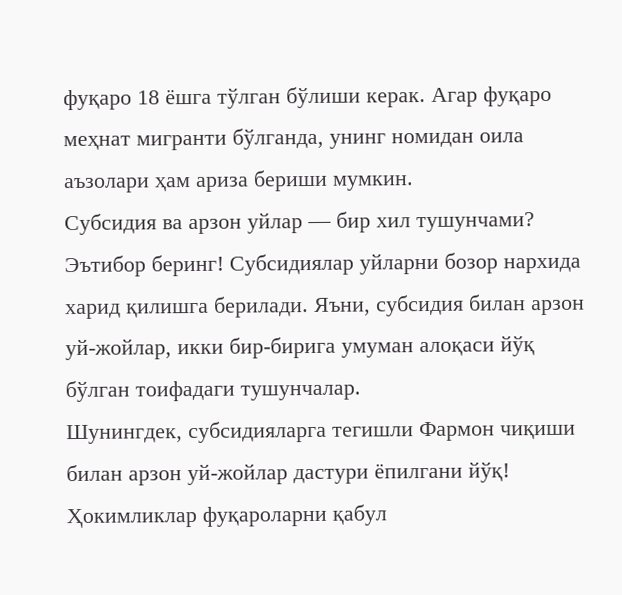фуқаро 18 ёшга тўлган бўлиши керак. Агар фуқаро меҳнат мигранти бўлганда, унинг номидан оила аъзолари ҳам ариза бериши мумкин.
Субсидия ва арзон уйлар — бир хил тушунчами?
Эътибор беринг! Субсидиялар уйларни бозор нархида харид қилишга берилади. Яъни, субсидия билан арзон уй-жойлар, икки бир-бирига умуман алоқаси йўқ бўлган тоифадаги тушунчалар.
Шунингдек, субсидияларга тегишли Фармон чиқиши билан арзон уй-жойлар дастури ёпилгани йўқ! Ҳокимликлар фуқароларни қабул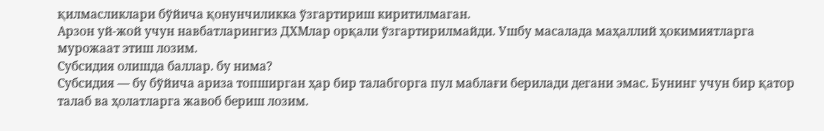қилмасликлари бўйича қонунчиликка ўзгартириш киритилмаган.
Арзон уй-жой учун навбатларингиз ДХМлар орқали ўзгартирилмайди. Ушбу масалада маҳаллий ҳокимиятларга мурожаат этиш лозим.
Субсидия олишда баллар. бу нима?
Субсидия — бу бўйича ариза топширган ҳар бир талабгорга пул маблағи берилади дегани эмас. Бунинг учун бир қатор талаб ва ҳолатларга жавоб бериш лозим.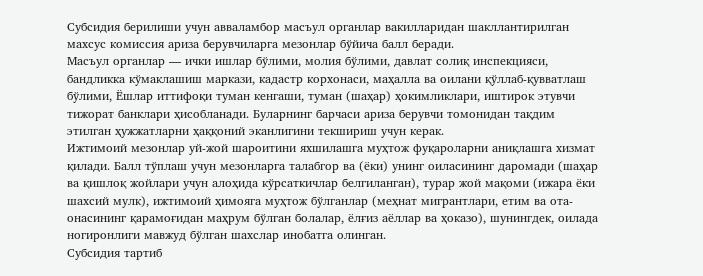Субсидия берилиши учун авваламбор масъул органлар вакилларидан шакллантирилган махсус комиссия ариза берувчиларга мезонлар бўйича балл беради.
Масъул органлар — ички ишлар бўлими, молия бўлими, давлат солиқ инспекцияси, бандликка кўмаклашиш маркази, кадастр корхонаси, маҳалла ва оилани қўллаб-қувватлаш бўлими, Ёшлар иттифоқи туман кенгаши, туман (шаҳар) ҳокимликлари, иштирок этувчи тижорат банклари ҳисобланади. Буларнинг барчаси ариза берувчи томонидан тақдим этилган ҳужжатларни ҳаққоний эканлигини текшириш учун керак.
Ижтимоий мезонлар уй-жой шароитини яхшилашга муҳтож фуқароларни аниқлашга хизмат қилади. Балл тўплаш учун мезонларга талабгор ва (ёки) унинг оиласининг даромади (шаҳар ва қишлоқ жойлари учун алоҳида кўрсаткичлар белгиланган), турар жой мақоми (ижара ёки шахсий мулк), ижтимоий ҳимояга муҳтож бўлганлар (меҳнат мигрантлари, етим ва ота-онасининг қарамоғидан маҳрум бўлган болалар, ёлғиз аёллар ва ҳоказо), шунингдек, оилада ногиронлиги мавжуд бўлган шахслар инобатга олинган.
Субсидия тартиб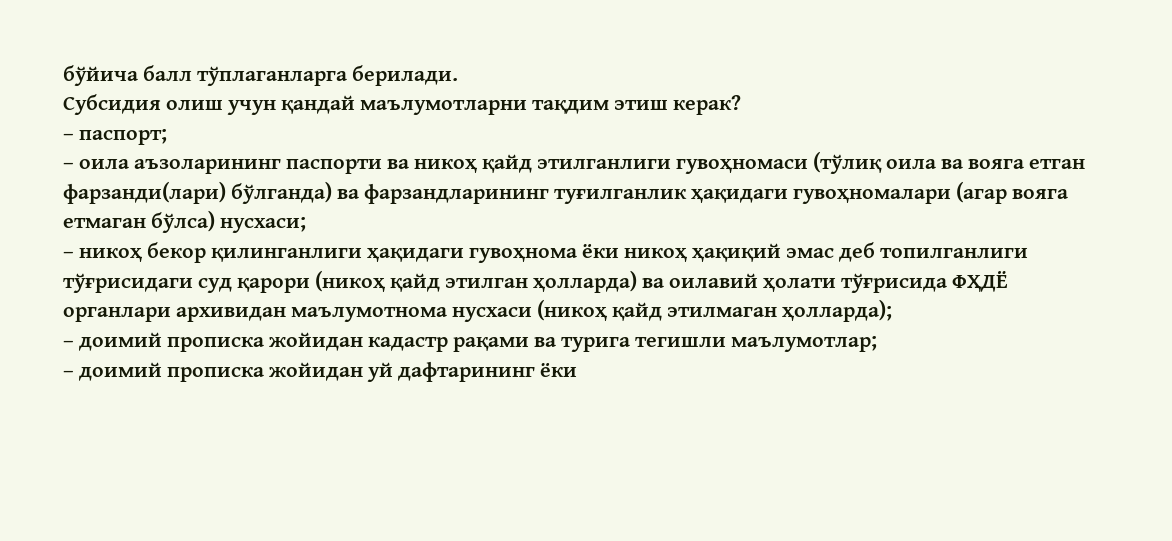бўйича балл тўплаганларга берилади.
Субсидия олиш учун қандай маълумотларни тақдим этиш керак?
– паспорт;
– оила аъзоларининг паспорти ва никоҳ қайд этилганлиги гувоҳномаси (тўлиқ оила ва вояга етган фарзанди(лари) бўлганда) ва фарзандларининг туғилганлик ҳақидаги гувоҳномалари (агар вояга етмаган бўлса) нусхаси;
– никоҳ бекор қилинганлиги ҳақидаги гувоҳнома ёки никоҳ ҳақиқий эмас деб топилганлиги тўғрисидаги суд қарори (никоҳ қайд этилган ҳолларда) ва оилавий ҳолати тўғрисида ФҲДЁ органлари архивидан маълумотнома нусхаси (никоҳ қайд этилмаган ҳолларда);
– доимий прописка жойидан кадастр рақами ва турига тегишли маълумотлар;
– доимий прописка жойидан уй дафтарининг ёки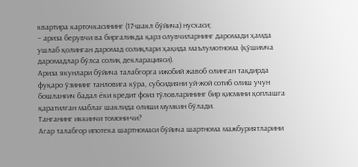квартира карточкасининг (17-шакл бўйича) нусхаси;
– ариза берувчи ва биргаликда қарз олувчиларнинг даромади ҳамда ушлаб қолинган даромад солиқлари ҳақида маълумотнома (қўшимча даромадлар бўлса солиқ декларацияси).
Ариза якунлари бўйича талабгорга ижобий жавоб олинган тақдирда фуқаро ўзининг танловига кўра, субсидияни уй-жой сотиб олиш учун бошланғич бадал ёки кредит фоиз тўловларининг бир қисмини қоплашга қаратилган маблағ шаклида олиши мумкин бўлади.
Танганинг иккинчи томони-чи?
Агар талабгор ипотека шартномаси бўйича шартнома мажбуриятларини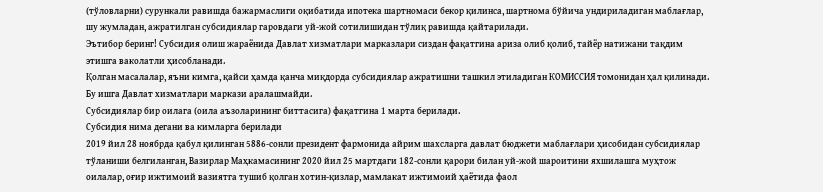(тўловларни) сурункали равишда бажармаслиги оқибатида ипотека шартномаси бекор қилинса, шартнома бўйича ундириладиган маблағлар, шу жумладан, ажратилган субсидиялар гаровдаги уй-жой сотилишидан тўлиқ равишда қайтарилади.
Эътибор беринг! Субсидия олиш жараёнида Давлат хизматлари марказлари сиздан фақатгина ариза олиб қолиб, тайёр натижани тақдим этишга ваколатли ҳисобланади.
Қолган масалалар, яъни кимга, қайси ҳамда қанча миқдорда субсидиялар ажратишни ташкил этиладиган КОМИССИЯ томонидан ҳал қилинади. Бу ишга Давлат хизматлари маркази аралашмайди.
Субсидиялар бир оилага (оила аъзоларининг биттасига) фақатгина 1 марта берилади.
Субсидия нима дегани ва кимларга берилади
2019 йил 28 ноябрда қабул қилинган 5886-сонли президент фармонида айрим шахсларга давлат бюджети маблағлари ҳисобидан субсидиялар тўланиши белгиланган, Вазирлар Маҳкамасининг 2020 йил 25 мартдаги 182-сонли қарори билан уй-жой шароитини яхшилашга муҳтож оилалар, оғир ижтимоий вазиятга тушиб қолган хотин-қизлар, мамлакат ижтимоий ҳаётида фаол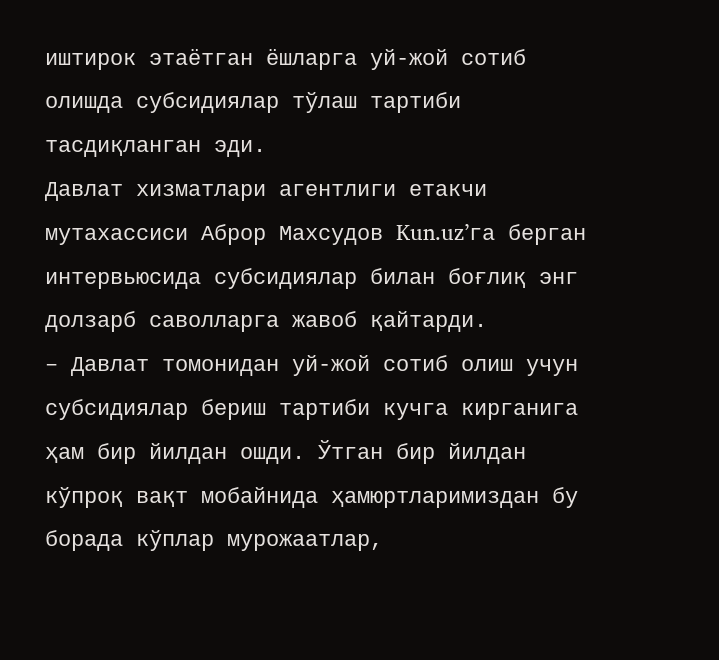иштирок этаётган ёшларга уй-жой сотиб олишда субсидиялар тўлаш тартиби тасдиқланган эди.
Давлат хизматлари агентлиги етакчи мутахассиси Аброр Махсудов Kun.uz’га берган интервьюсида субсидиялар билан боғлиқ энг долзарб саволларга жавоб қайтарди.
– Давлат томонидан уй-жой сотиб олиш учун субсидиялар бериш тартиби кучга кирганига ҳам бир йилдан ошди. Ўтган бир йилдан кўпроқ вақт мобайнида ҳамюртларимиздан бу борада кўплар мурожаатлар,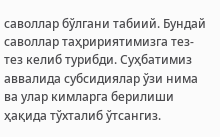саволлар бўлгани табиий. Бундай саволлар таҳририятимизга тез-тез келиб турибди. Суҳбатимиз аввалида субсидиялар ўзи нима ва улар кимларга берилиши ҳақида тўхталиб ўтсангиз.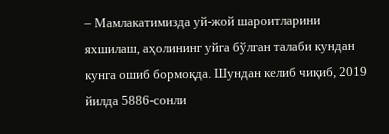– Мамлакатимизда уй-жой шароитларини яхшилаш, аҳолининг уйга бўлган талаби кундан кунга ошиб бормоқда. Шундан келиб чиқиб, 2019 йилда 5886-сонли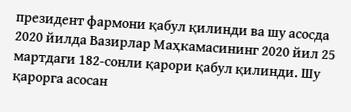президент фармони қабул қилинди ва шу асосда 2020 йилда Вазирлар Маҳкамасининг 2020 йил 25 мартдаги 182-сонли қарори қабул қилинди. Шу қарорга асосан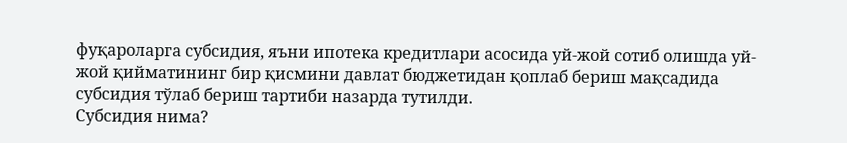фуқароларга субсидия, яъни ипотека кредитлари асосида уй-жой сотиб олишда уй-жой қийматининг бир қисмини давлат бюджетидан қоплаб бериш мақсадида субсидия тўлаб бериш тартиби назарда тутилди.
Субсидия нима?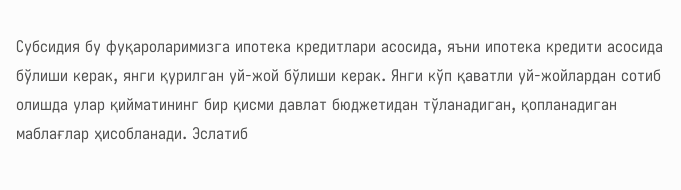Субсидия бу фуқароларимизга ипотека кредитлари асосида, яъни ипотека кредити асосида бўлиши керак, янги қурилган уй-жой бўлиши керак. Янги кўп қаватли уй-жойлардан сотиб олишда улар қийматининг бир қисми давлат бюджетидан тўланадиган, қопланадиган маблағлар ҳисобланади. Эслатиб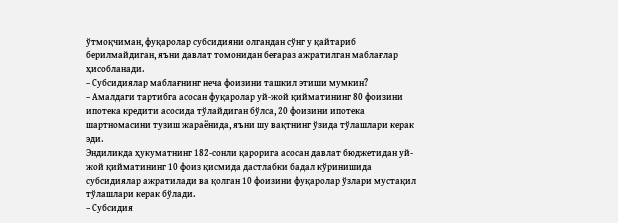ўтмоқчиман, фуқаролар субсидияни олгандан сўнг у қайтариб берилмайдиган, яъни давлат томонидан беғараз ажратилган маблағлар ҳисобланади.
– Субсидиялар маблағнинг неча фоизини ташкил этиши мумкин?
– Амалдаги тартибга асосан фуқаролар уй-жой қийматининг 80 фоизини ипотека кредити асосида тўлайдиган бўлса, 20 фоизини ипотека шартномасини тузиш жараёнида, яъни шу вақтнинг ўзида тўлашлари керак эди.
Эндиликда ҳукуматнинг 182-сонли қарорига асосан давлат бюджетидан уй-жой қийматининг 10 фоиз қисмида дастлабки бадал кўринишида субсидиялар ажратилади ва қолган 10 фоизини фуқаролар ўзлари мустақил тўлашлари керак бўлади.
– Субсидия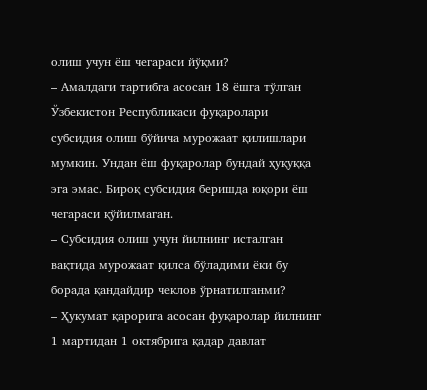олиш учун ёш чегараси йўқми?
– Амалдаги тартибга асосан 18 ёшга тўлган Ўзбекистон Республикаси фуқаролари субсидия олиш бўйича мурожаат қилишлари мумкин. Ундан ёш фуқаролар бундай ҳуқуққа эга эмас. Бироқ субсидия беришда юқори ёш чегараси қўйилмаган.
– Субсидия олиш учун йилнинг исталган вақтида мурожаат қилса бўладими ёки бу борада қандайдир чеклов ўрнатилганми?
– Ҳукумат қарорига асосан фуқаролар йилнинг 1 мартидан 1 октябрига қадар давлат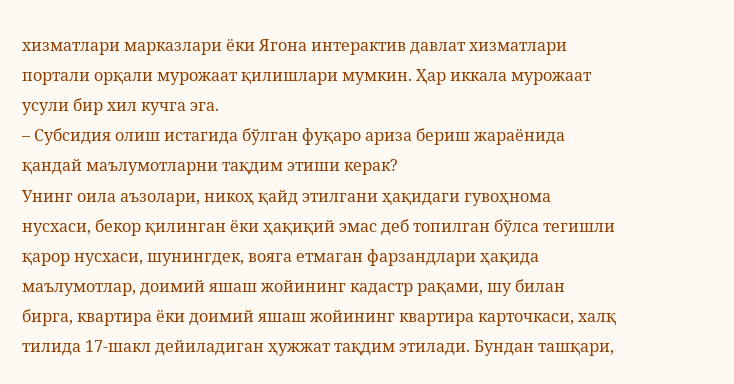хизматлари марказлари ёки Ягона интерактив давлат хизматлари портали орқали мурожаат қилишлари мумкин. Ҳар иккала мурожаат усули бир хил кучга эга.
– Субсидия олиш истагида бўлган фуқаро ариза бериш жараёнида қандай маълумотларни тақдим этиши керак?
Унинг оила аъзолари, никоҳ қайд этилгани ҳақидаги гувоҳнома нусхаси, бекор қилинган ёки ҳақиқий эмас деб топилган бўлса тегишли қарор нусхаси, шунингдек, вояга етмаган фарзандлари ҳақида маълумотлар, доимий яшаш жойининг кадастр рақами, шу билан бирга, квартира ёки доимий яшаш жойининг квартира карточкаси, халқ тилида 17-шакл дейиладиган ҳужжат тақдим этилади. Бундан ташқари,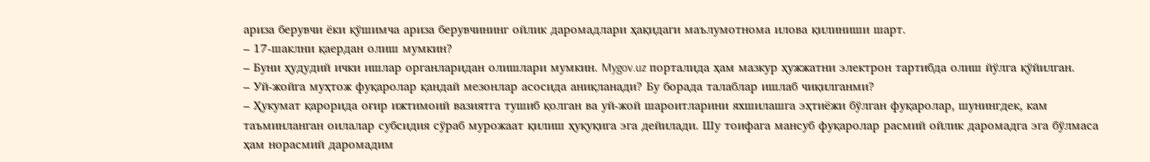ариза берувчи ёки қўшимча ариза берувчининг ойлик даромадлари ҳақидаги маълумотнома илова қилиниши шарт.
– 17-шаклни қаердан олиш мумкин?
– Буни ҳудудий ички ишлар органларидан олишлари мумкин. Mygov.uz порталида ҳам мазкур ҳужжатни электрон тартибда олиш йўлга қўйилган.
– Уй-жойга муҳтож фуқаролар қандай мезонлар асосида аниқланади? Бу борада талаблар ишлаб чиқилганми?
– Ҳукумат қарорида оғир ижтимоий вазиятга тушиб қолган ва уй-жой шароитларини яхшилашга эҳтиёжи бўлган фуқаролар, шунингдек, кам таъминланган оилалар субсидия сўраб мурожаат қилиш ҳуқуқига эга дейилади. Шу тоифага мансуб фуқаролар расмий ойлик даромадга эга бўлмаса ҳам норасмий даромадим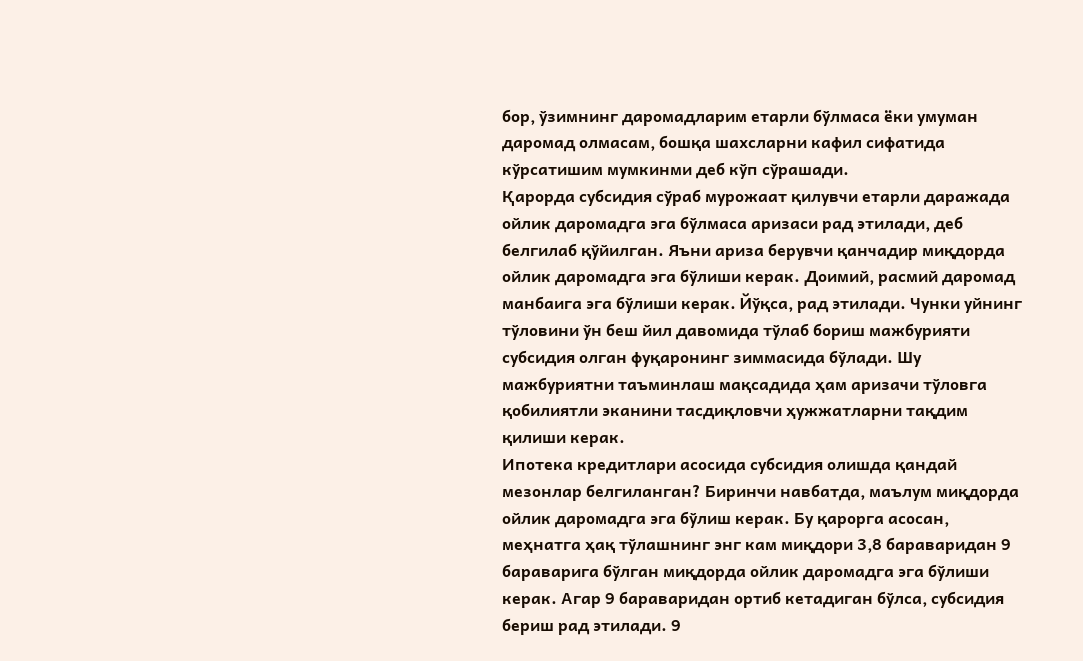бор, ўзимнинг даромадларим етарли бўлмаса ёки умуман даромад олмасам, бошқа шахсларни кафил сифатида кўрсатишим мумкинми деб кўп сўрашади.
Қарорда субсидия сўраб мурожаат қилувчи етарли даражада ойлик даромадга эга бўлмаса аризаси рад этилади, деб белгилаб қўйилган. Яъни ариза берувчи қанчадир миқдорда ойлик даромадга эга бўлиши керак. Доимий, расмий даромад манбаига эга бўлиши керак. Йўқса, рад этилади. Чунки уйнинг тўловини ўн беш йил давомида тўлаб бориш мажбурияти субсидия олган фуқаронинг зиммасида бўлади. Шу мажбуриятни таъминлаш мақсадида ҳам аризачи тўловга қобилиятли эканини тасдиқловчи ҳужжатларни тақдим қилиши керак.
Ипотека кредитлари асосида субсидия олишда қандай мезонлар белгиланган? Биринчи навбатда, маълум миқдорда ойлик даромадга эга бўлиш керак. Бу қарорга асосан, меҳнатга ҳақ тўлашнинг энг кам миқдори 3,8 бараваридан 9 бараварига бўлган миқдорда ойлик даромадга эга бўлиши керак. Агар 9 бараваридан ортиб кетадиган бўлса, субсидия бериш рад этилади. 9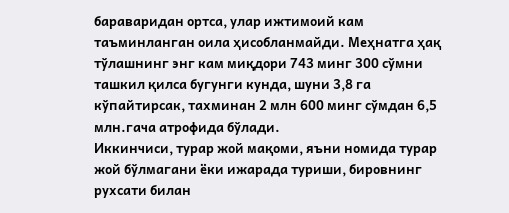бараваридан ортса, улар ижтимоий кам таъминланган оила ҳисобланмайди. Меҳнатга ҳақ тўлашнинг энг кам миқдори 743 минг 300 сўмни ташкил қилса бугунги кунда, шуни 3,8 га кўпайтирсак, тахминан 2 млн 600 минг сўмдан 6,5 млн.гача атрофида бўлади.
Иккинчиси, турар жой мақоми, яъни номида турар жой бўлмагани ёки ижарада туриши, бировнинг рухсати билан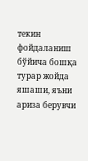текин фойдаланиш бўйича бошқа турар жойда яшаши, яъни ариза берувчи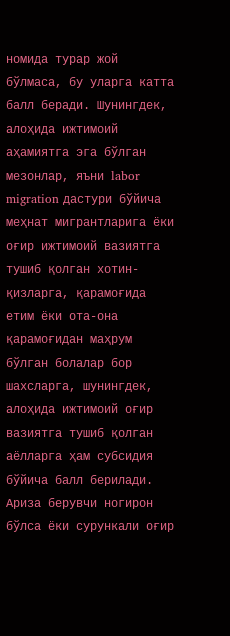номида турар жой бўлмаса, бу уларга катта балл беради. Шунингдек, алоҳида ижтимоий аҳамиятга эга бўлган мезонлар, яъни labor migration дастури бўйича меҳнат мигрантларига ёки оғир ижтимоий вазиятга тушиб қолган хотин-қизларга, қарамоғида етим ёки ота-она қарамоғидан маҳрум бўлган болалар бор шахсларга, шунингдек, алоҳида ижтимоий оғир вазиятга тушиб қолган аёлларга ҳам субсидия бўйича балл берилади.
Ариза берувчи ногирон бўлса ёки сурункали оғир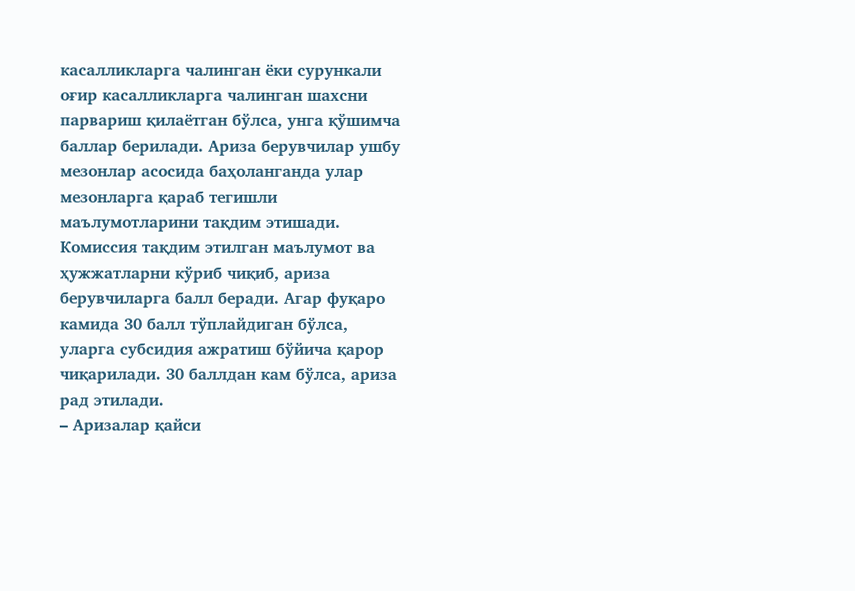касалликларга чалинган ёки сурункали оғир касалликларга чалинган шахсни парвариш қилаётган бўлса, унга қўшимча баллар берилади. Ариза берувчилар ушбу мезонлар асосида баҳоланганда улар мезонларга қараб тегишли маълумотларини тақдим этишади. Комиссия тақдим этилган маълумот ва ҳужжатларни кўриб чиқиб, ариза берувчиларга балл беради. Агар фуқаро камида 30 балл тўплайдиган бўлса, уларга субсидия ажратиш бўйича қарор чиқарилади. 30 баллдан кам бўлса, ариза рад этилади.
– Аризалар қайси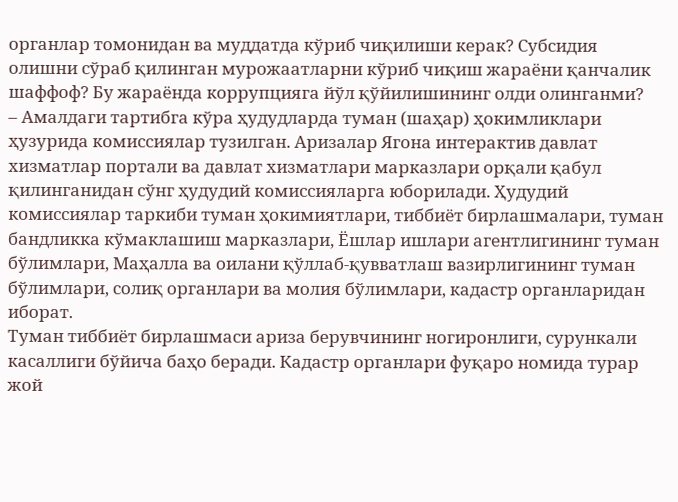органлар томонидан ва муддатда кўриб чиқилиши керак? Субсидия олишни сўраб қилинган мурожаатларни кўриб чиқиш жараёни қанчалик шаффоф? Бу жараёнда коррупцияга йўл қўйилишининг олди олинганми?
– Амалдаги тартибга кўра ҳудудларда туман (шаҳар) ҳокимликлари ҳузурида комиссиялар тузилган. Аризалар Ягона интерактив давлат хизматлар портали ва давлат хизматлари марказлари орқали қабул қилинганидан сўнг ҳудудий комиссияларга юборилади. Ҳудудий комиссиялар таркиби туман ҳокимиятлари, тиббиёт бирлашмалари, туман бандликка кўмаклашиш марказлари, Ёшлар ишлари агентлигининг туман бўлимлари, Маҳалла ва оилани қўллаб-қувватлаш вазирлигининг туман бўлимлари, солиқ органлари ва молия бўлимлари, кадастр органларидан иборат.
Туман тиббиёт бирлашмаси ариза берувчининг ногиронлиги, сурункали касаллиги бўйича баҳо беради. Кадастр органлари фуқаро номида турар жой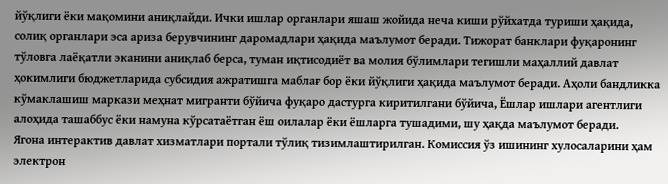йўқлиги ёки мақомини аниқлайди. Ички ишлар органлари яшаш жойида неча киши рўйхатда туриши ҳақида, солиқ органлари эса ариза берувчининг даромадлари ҳақида маълумот беради. Тижорат банклари фуқаронинг тўловга лаёқатли эканини аниқлаб берса, туман иқтисодиёт ва молия бўлимлари тегишли маҳаллий давлат ҳокимлиги бюджетларида субсидия ажратишга маблағ бор ёки йўқлиги ҳақида маълумот беради. Аҳоли бандликка кўмаклашиш маркази меҳнат мигранти бўйича фуқаро дастурга киритилгани бўйича, Ёшлар ишлари агентлиги алоҳида ташаббус ёки намуна кўрсатаётган ёш оилалар ёки ёшларга тушадими, шу ҳақда маълумот беради.
Ягона интерактив давлат хизматлари портали тўлиқ тизимлаштирилган. Комиссия ўз ишининг хулосаларини ҳам электрон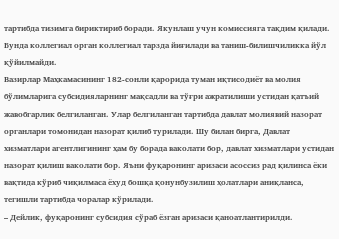тартибда тизимга бириктириб боради. Якунлаш учун комиссияга тақдим қилади. Бунда коллегиал орган коллегиал тарзда йиғилади ва таниш-билишчиликка йўл қўйилмайди.
Вазирлар Маҳкамасининг 182-сонли қарорида туман иқтисодиёт ва молия бўлимларига субсидияларнинг мақсадли ва тўғри ажратилиши устидан қатъий жавобгарлик белгиланган. Улар белгиланган тартибда давлат молиявий назорат органлари томонидан назорат қилиб турилади. Шу билан бирга, Давлат хизматлари агентлигининг ҳам бу борада ваколати бор, давлат хизматлари устидан назорат қилиш ваколати бор. Яъни фуқаронинг аризаси асоссиз рад қилинса ёки вақтида кўриб чиқилмаса ёхуд бошқа қонунбузилиш ҳолатлари аниқланса, тегишли тартибда чоралар кўрилади.
– Дейлик, фуқаронинг субсидия сўраб ёзган аризаси қаноатлантирилди.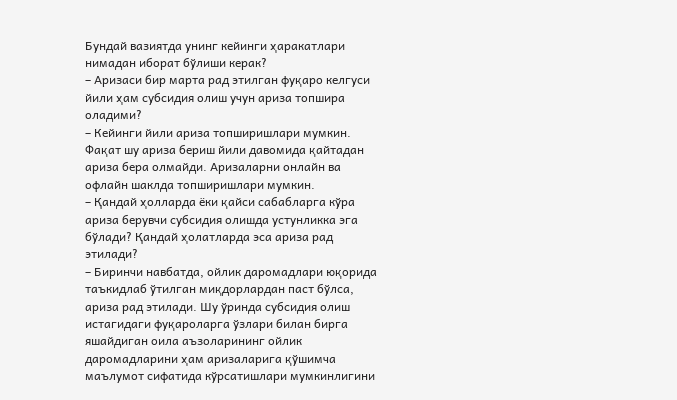Бундай вазиятда унинг кейинги ҳаракатлари нимадан иборат бўлиши керак?
– Аризаси бир марта рад этилган фуқаро келгуси йили ҳам субсидия олиш учун ариза топшира оладими?
– Кейинги йили ариза топширишлари мумкин. Фақат шу ариза бериш йили давомида қайтадан ариза бера олмайди. Аризаларни онлайн ва офлайн шаклда топширишлари мумкин.
– Қандай ҳолларда ёки қайси сабабларга кўра ариза берувчи субсидия олишда устунликка эга бўлади? Қандай ҳолатларда эса ариза рад этилади?
– Биринчи навбатда, ойлик даромадлари юқорида таъкидлаб ўтилган миқдорлардан паст бўлса, ариза рад этилади. Шу ўринда субсидия олиш истагидаги фуқароларга ўзлари билан бирга яшайдиган оила аъзоларининг ойлик даромадларини ҳам аризаларига қўшимча маълумот сифатида кўрсатишлари мумкинлигини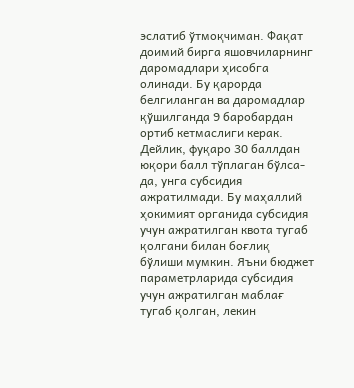эслатиб ўтмоқчиман. Фақат доимий бирга яшовчиларнинг даромадлари ҳисобга олинади. Бу қарорда белгиланган ва даромадлар қўшилганда 9 баробардан ортиб кетмаслиги керак.
Дейлик, фуқаро 30 баллдан юқори балл тўплаган бўлса-да, унга субсидия ажратилмади. Бу маҳаллий ҳокимият органида субсидия учун ажратилган квота тугаб қолгани билан боғлиқ бўлиши мумкин. Яъни бюджет параметрларида субсидия учун ажратилган маблағ тугаб қолган, лекин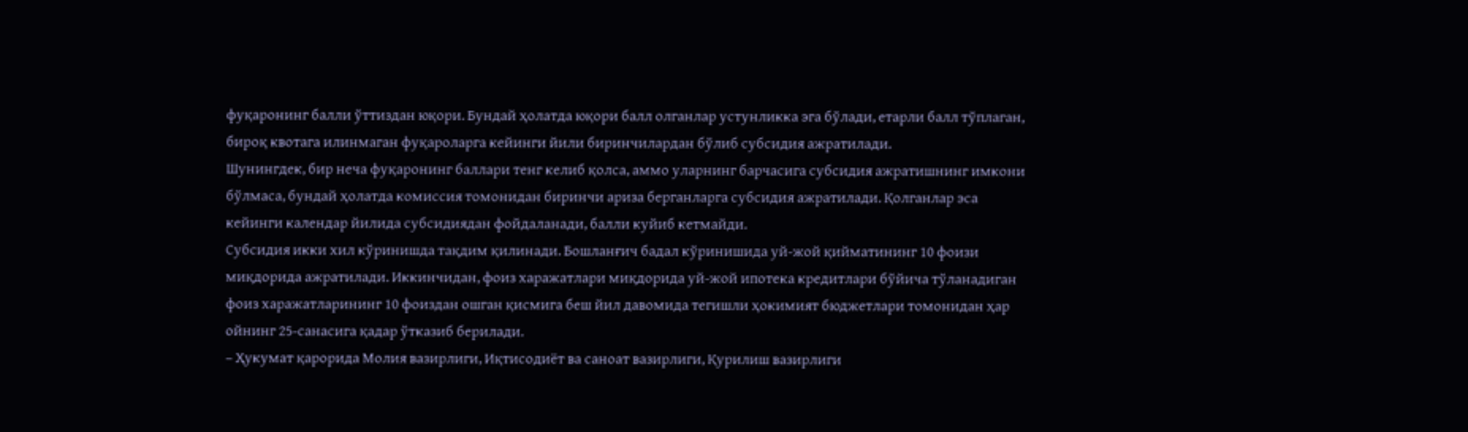фуқаронинг балли ўттиздан юқори. Бундай ҳолатда юқори балл олганлар устунликка эга бўлади, етарли балл тўплаган, бироқ квотага илинмаган фуқароларга кейинги йили биринчилардан бўлиб субсидия ажратилади.
Шунингдек, бир неча фуқаронинг баллари тенг келиб қолса, аммо уларнинг барчасига субсидия ажратишнинг имкони бўлмаса, бундай ҳолатда комиссия томонидан биринчи ариза берганларга субсидия ажратилади. Қолганлар эса кейинги календар йилида субсидиядан фойдаланади, балли куйиб кетмайди.
Субсидия икки хил кўринишда тақдим қилинади. Бошланғич бадал кўринишида уй-жой қийматининг 10 фоизи миқдорида ажратилади. Иккинчидан, фоиз харажатлари миқдорида уй-жой ипотека кредитлари бўйича тўланадиган фоиз харажатларининг 10 фоиздан ошган қисмига беш йил давомида тегишли ҳокимият бюджетлари томонидан ҳар ойнинг 25-санасига қадар ўтказиб берилади.
– Ҳукумат қарорида Молия вазирлиги, Иқтисодиёт ва саноат вазирлиги, Қурилиш вазирлиги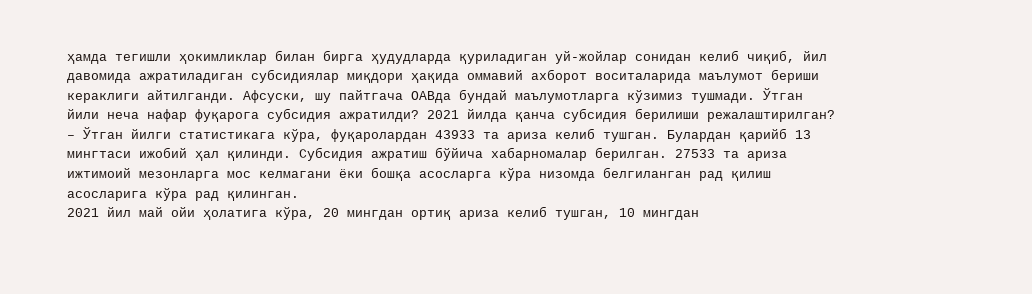ҳамда тегишли ҳокимликлар билан бирга ҳудудларда қуриладиган уй-жойлар сонидан келиб чиқиб, йил давомида ажратиладиган субсидиялар миқдори ҳақида оммавий ахборот воситаларида маълумот бериши кераклиги айтилганди. Афсуски, шу пайтгача ОАВда бундай маълумотларга кўзимиз тушмади. Ўтган йили неча нафар фуқарога субсидия ажратилди? 2021 йилда қанча субсидия берилиши режалаштирилган?
– Ўтган йилги статистикага кўра, фуқаролардан 43933 та ариза келиб тушган. Булардан қарийб 13 мингтаси ижобий ҳал қилинди. Субсидия ажратиш бўйича хабарномалар берилган. 27533 та ариза ижтимоий мезонларга мос келмагани ёки бошқа асосларга кўра низомда белгиланган рад қилиш асосларига кўра рад қилинган.
2021 йил май ойи ҳолатига кўра, 20 мингдан ортиқ ариза келиб тушган, 10 мингдан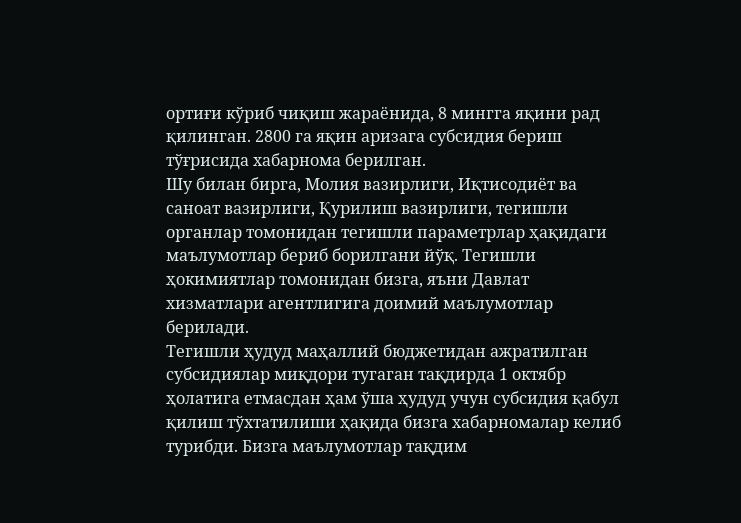ортиғи кўриб чиқиш жараёнида, 8 мингга яқини рад қилинган. 2800 га яқин аризага субсидия бериш тўғрисида хабарнома берилган.
Шу билан бирга, Молия вазирлиги, Иқтисодиёт ва саноат вазирлиги, Қурилиш вазирлиги, тегишли органлар томонидан тегишли параметрлар ҳақидаги маълумотлар бериб борилгани йўқ. Тегишли ҳокимиятлар томонидан бизга, яъни Давлат хизматлари агентлигига доимий маълумотлар берилади.
Тегишли ҳудуд маҳаллий бюджетидан ажратилган субсидиялар миқдори тугаган тақдирда 1 октябр ҳолатига етмасдан ҳам ўша ҳудуд учун субсидия қабул қилиш тўхтатилиши ҳақида бизга хабарномалар келиб турибди. Бизга маълумотлар тақдим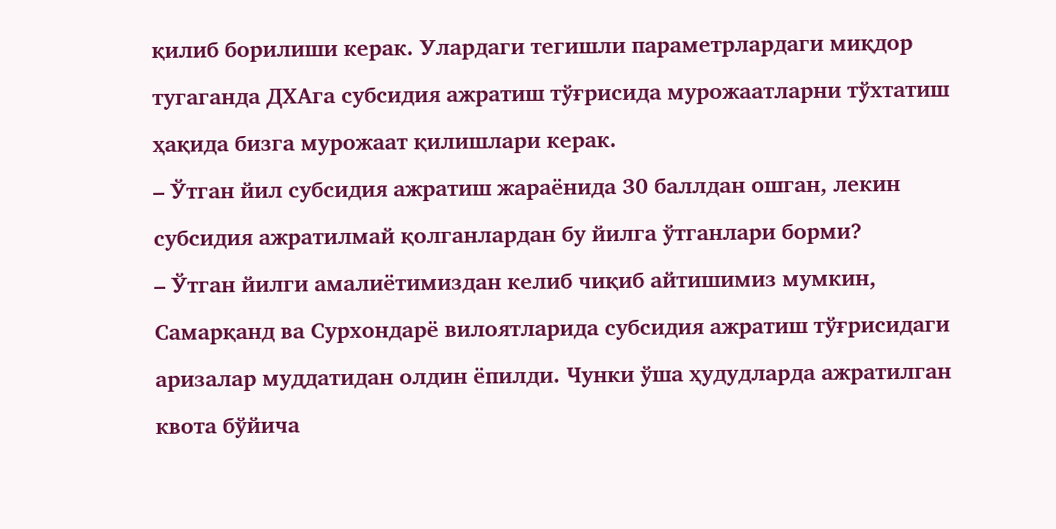қилиб борилиши керак. Улардаги тегишли параметрлардаги миқдор тугаганда ДХАга субсидия ажратиш тўғрисида мурожаатларни тўхтатиш ҳақида бизга мурожаат қилишлари керак.
– Ўтган йил субсидия ажратиш жараёнида 30 баллдан ошган, лекин субсидия ажратилмай қолганлардан бу йилга ўтганлари борми?
– Ўтган йилги амалиётимиздан келиб чиқиб айтишимиз мумкин, Самарқанд ва Сурхондарё вилоятларида субсидия ажратиш тўғрисидаги аризалар муддатидан олдин ёпилди. Чунки ўша ҳудудларда ажратилган квота бўйича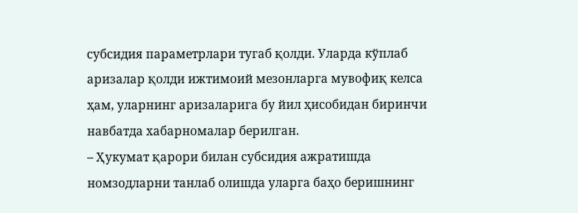субсидия параметрлари тугаб қолди. Уларда кўплаб аризалар қолди ижтимоий мезонларга мувофиқ келса ҳам, уларнинг аризаларига бу йил ҳисобидан биринчи навбатда хабарномалар берилган.
– Ҳукумат қарори билан субсидия ажратишда номзодларни танлаб олишда уларга баҳо беришнинг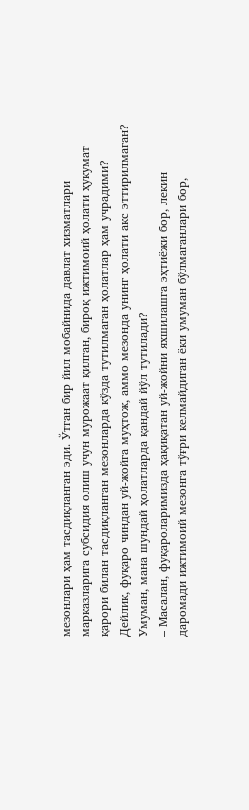мезонлари ҳам тасдиқланган эди. Ўтган бир йил мобайнида давлат хизматлари марказларига субсидия олиш учун мурожаат қилган, бироқ ижтимоий ҳолати ҳукумат қарори билан тасдиқланган мезонларда кўзда тутилмаган ҳолатлар ҳам учрадими? Дейлик, фуқаро чиндан уй-жойга муҳтож, аммо мезонда унинг ҳолати акс эттирилмаган? Умуман, мана шундай ҳолатларда қандай йўл тутилади?
– Масалан, фуқароларимизда ҳақиқатан уй-жойни яхшилашга эҳтиёжи бор, лекин даромади ижтимоий мезонга тўғри келмайдиган ёки умуман бўлмаганлари бор,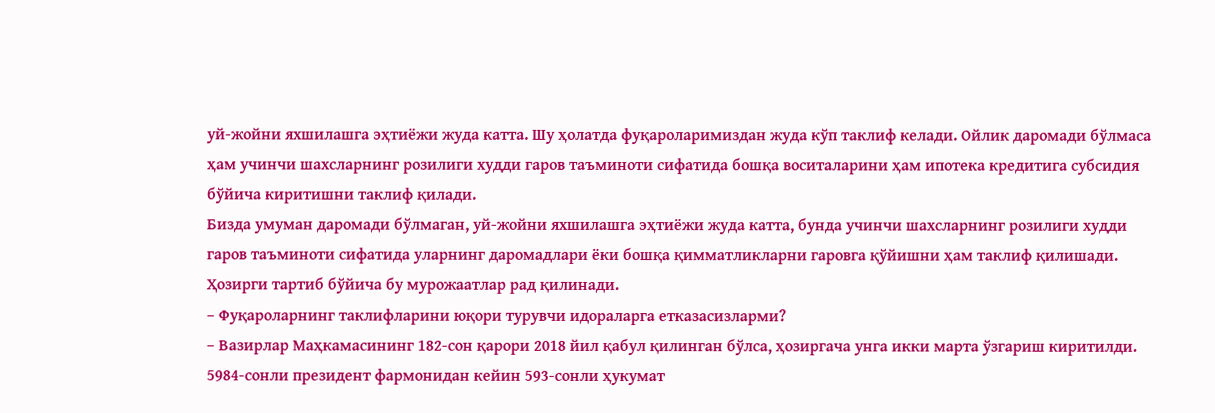уй-жойни яхшилашга эҳтиёжи жуда катта. Шу ҳолатда фуқароларимиздан жуда кўп таклиф келади. Ойлик даромади бўлмаса ҳам учинчи шахсларнинг розилиги худди гаров таъминоти сифатида бошқа воситаларини ҳам ипотека кредитига субсидия бўйича киритишни таклиф қилади.
Бизда умуман даромади бўлмаган, уй-жойни яхшилашга эҳтиёжи жуда катта, бунда учинчи шахсларнинг розилиги худди гаров таъминоти сифатида уларнинг даромадлари ёки бошқа қимматликларни гаровга қўйишни ҳам таклиф қилишади. Ҳозирги тартиб бўйича бу мурожаатлар рад қилинади.
– Фуқароларнинг таклифларини юқори турувчи идораларга етказасизларми?
– Вазирлар Маҳкамасининг 182-сон қарори 2018 йил қабул қилинган бўлса, ҳозиргача унга икки марта ўзгариш киритилди. 5984-сонли президент фармонидан кейин 593-сонли ҳукумат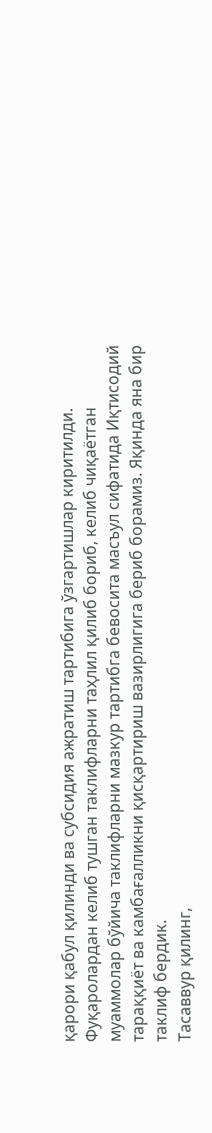қарори қабул қилинди ва субсидия ажратиш тартибига ўзгартишлар киритилди.
Фуқаролардан келиб тушган таклифларни таҳлил қилиб бориб, келиб чиқаётган муаммолар бўйича таклифларни мазкур тартибга бевосита масъул сифатида Иқтисодий тараққиёт ва камбағалликни қисқартириш вазирлигига бериб борамиз. Яқинда яна бир таклиф бердик.
Тасаввур қилинг,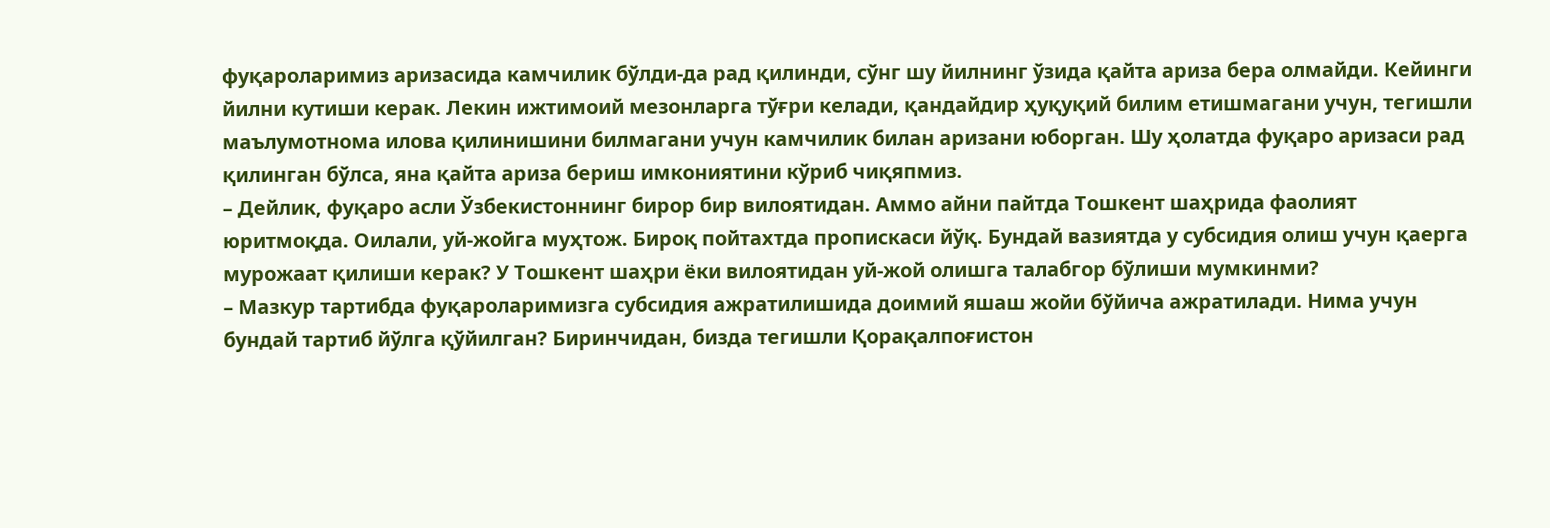фуқароларимиз аризасида камчилик бўлди-да рад қилинди, сўнг шу йилнинг ўзида қайта ариза бера олмайди. Кейинги йилни кутиши керак. Лекин ижтимоий мезонларга тўғри келади, қандайдир ҳуқуқий билим етишмагани учун, тегишли маълумотнома илова қилинишини билмагани учун камчилик билан аризани юборган. Шу ҳолатда фуқаро аризаси рад қилинган бўлса, яна қайта ариза бериш имкониятини кўриб чиқяпмиз.
– Дейлик, фуқаро асли Ўзбекистоннинг бирор бир вилоятидан. Аммо айни пайтда Тошкент шаҳрида фаолият юритмоқда. Оилали, уй-жойга муҳтож. Бироқ пойтахтда пропискаси йўқ. Бундай вазиятда у субсидия олиш учун қаерга мурожаат қилиши керак? У Тошкент шаҳри ёки вилоятидан уй-жой олишга талабгор бўлиши мумкинми?
– Мазкур тартибда фуқароларимизга субсидия ажратилишида доимий яшаш жойи бўйича ажратилади. Нима учун бундай тартиб йўлга қўйилган? Биринчидан, бизда тегишли Қорақалпоғистон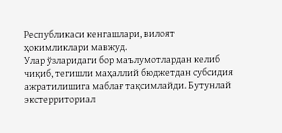Республикаси кенгашлари, вилоят ҳокимликлари мавжуд.
Улар ўзларидаги бор маълумотлардан келиб чиқиб, тегишли маҳаллий бюджетдан субсидия ажратилишига маблағ тақсимлайди. Бутунлай экстерриториал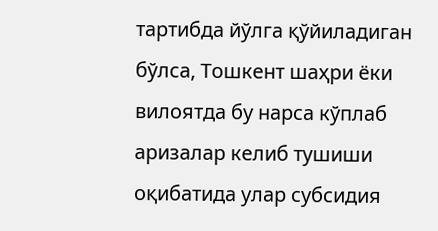тартибда йўлга қўйиладиган бўлса, Тошкент шаҳри ёки вилоятда бу нарса кўплаб аризалар келиб тушиши оқибатида улар субсидия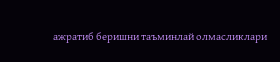ажратиб беришни таъминлай олмасликлари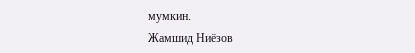мумкин.
Жамшид Ниёзов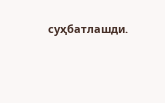суҳбатлашди.